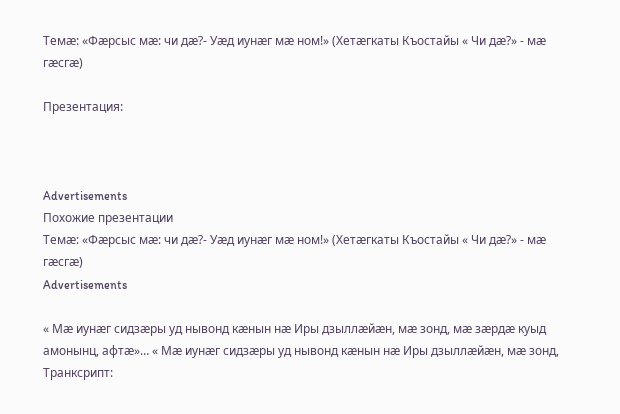Темæ: «Фæрсыс мæ: чи дæ?- Уæд иунæг мæ ном!» (Хетæгкаты Къостайы « Чи дæ?» - мæ гæсгæ)

Презентация:



Advertisements
Похожие презентации
Темæ: «Фæрсыс мæ: чи дæ?- Уæд иунæг мæ ном!» (Хетæгкаты Къостайы « Чи дæ?» - мæ гæсгæ)
Advertisements

« Мæ иунæг сидзæры уд нывонд кæнын нæ Иры дзыллæйæн, мæ зонд, мæ зæрдæ куыд амонынц, афтæ»… « Мæ иунæг сидзæры уд нывонд кæнын нæ Иры дзыллæйæн, мæ зонд,
Транксрипт: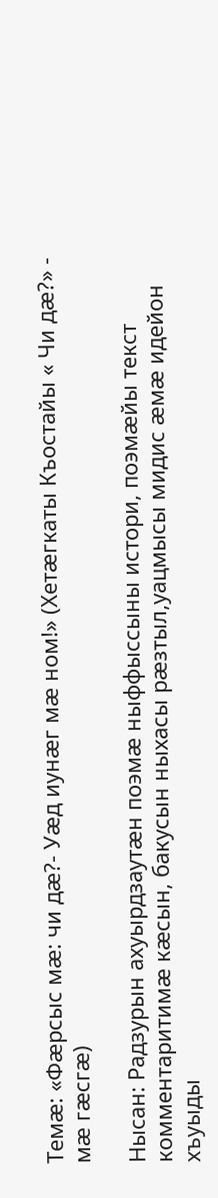Темæ: «Фæрсыс мæ: чи дæ?- Уæд иунæг мæ ном!» (Хетæгкаты Къостайы « Чи дæ?» - мæ гæсгæ)

Нысан: Радзурын ахуырдзаутæн поэмæ ныффыссыны истори, поэмæйы текст комментаритимæ кæсын, бакусын ныхасы рæзтыл,уацмысы мидис æмæ идейон хъуыды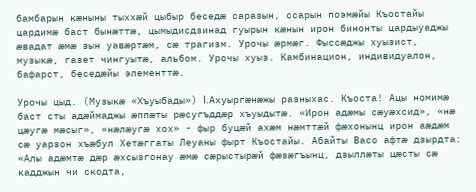бамбарын кæныны тыххæй цыбыр беседæ саразын, ссарын поэмæйы Къостайы цардимæ баст бынæттæ, цымыдисдзинад гуырын кæнын ирон бинонты цардыуаджы æвадат æмæ зын уавæртæм, сæ трагизм. Урочы æрмæг. Фыссæджы хуызист, музыкæ, газет чингуытæ, альбом. Урочы хуыз. Камбинацион, индивидуалон, бафарст, беседæйы элементтæ.

Урочы цыд. (Музыкæ «Хъуыбады») I.Ахуыргæнæжы разныхас. Къоста! Ацы номимæ баст сты адæймаджы æппæты рæсугъддæр хъуыдытæ. «Ирон адæмы сæуæхсид», «нæ цæугæ мæсыг», «нæлæугæ хох» - фыр буцæй ахæм нæмттæй фæхонынц ирон аæдæм сæ уарзон хъæбул Хетæггаты Леуаны фырт Къостайы. Абайты Васо афтæ дзырдта: «Алы адæмтæ дæр æхсызгонау æмæ сæрыстырæй фæзæгъынц, дзыллæты цæсты сæ кадджын чи скодта,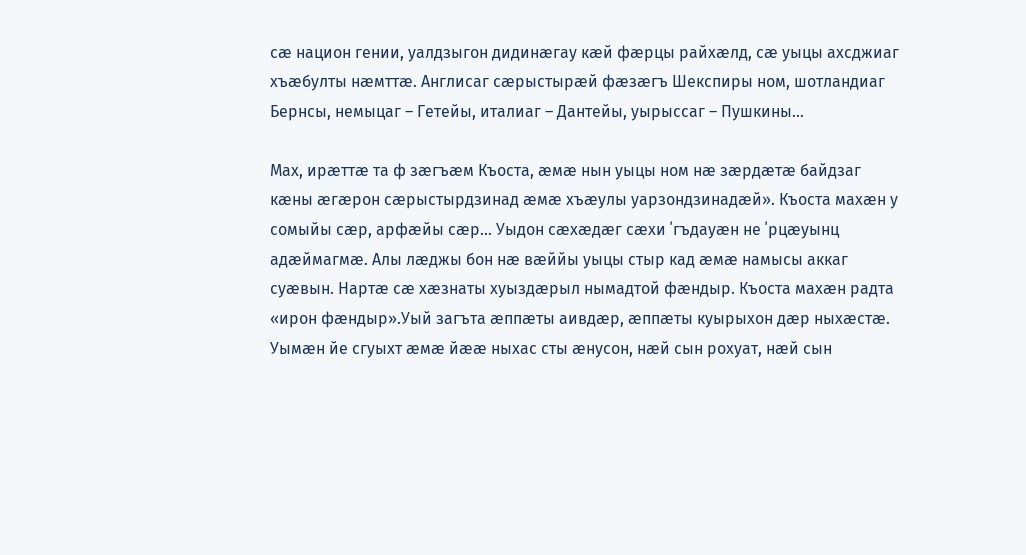сæ национ гении, уалдзыгон дидинæгау кæй фæрцы райхæлд, сæ уыцы ахсджиаг хъæбулты нæмттæ. Англисаг сæрыстырæй фæзæгъ Шекспиры ном, шотландиаг Бернсы, немыцаг – Гетейы, италиаг – Дантейы, уырыссаг – Пушкины…

Мах, ирæттæ та ф зæгъæм Къоста, æмæ нын уыцы ном нæ зæрдæтæ байдзаг кæны æгæрон сæрыстырдзинад æмæ хъæулы уарзондзинадæй». Къоста махæн у сомыйы сæр, арфæйы сæр… Уыдон сæхæдæг сæхи ΄гъдауæн не ΄рцæуынц адæймагмæ. Алы лæджы бон нæ вæййы уыцы стыр кад æмæ намысы аккаг суæвын. Нартæ сæ хæзнаты хуыздæрыл нымадтой фæндыр. Къоста махæн радта «ирон фæндыр».Уый загъта æппæты аивдæр, æппæты куырыхон дæр ныхæстæ. Уымæн йе сгуыхт æмæ йææ ныхас сты æнусон, нæй сын рохуат, нæй сын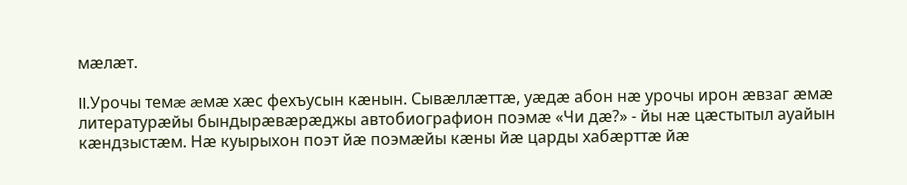мæлæт.

II.Урочы темæ æмæ хæс фехъусын кæнын. Сывæллæттæ, уæдæ абон нæ урочы ирон æвзаг æмæ литературæйы бындырæвæрæджы автобиографион поэмæ «Чи дæ?» - йы нæ цæстытыл ауайын кæндзыстæм. Нæ куырыхон поэт йæ поэмæйы кæны йæ царды хабæрттæ йæ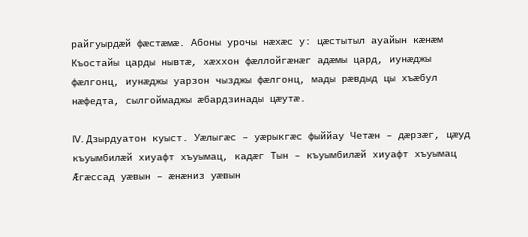райгуырдæй фæстæмæ. Абоны урочы нæхæс у: цæстытыл ауайын кæнæм Къостайы царды нывтæ, хæххон фæллойгæнæг адæмы цард, иунæджы фæлгонц, иунæджы уарзон чызджы фæлгонц, мады рæвдыд цы хъæбул нæфедта, сылгоймаджы æбардзинады цæутæ.

IV. Дзырдуатон куыст. Уæлыгæс – уæрыкгæс фыййау Четæн – дæрзæг, цæуд къуымбилæй хиуафт хъуымац, кадæг Тын – къуымбилæй хиуафт хъуымац Æгæссад уæвын – æнæниз уæвын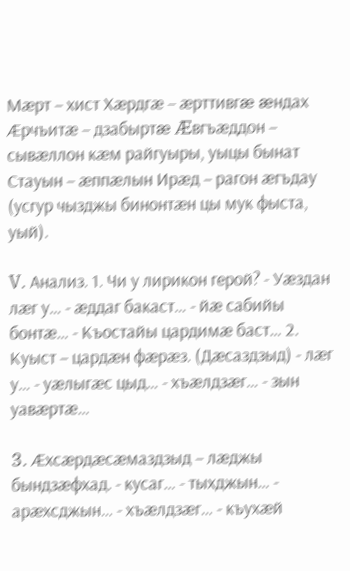Мæрт – хист Хæрдгæ – æрттивгæ æндах Æрчъитæ – дзабыртæ Æвгъæддон – сывæллон кæм райгуыры, уыцы бынат Стауын – æппæлын Ирæд – рагон æгъдау (усгур чызджы бинонтæн цы мук фыста, уый).

V. Анализ. 1. Чи у лирикон герой? - Уæздан лæг у… - æддаг бакаст… - йæ сабийы бонтæ… - Къостайы цардимæ баст… 2. Куыст – цардæн фæрæз. (Дæсаздзыд) - лæг у… - уæлыгæс цыд… - хъæлдзæг… - зын уавæртæ…

3. Æхсæрдæсæмаздзыд – лæджы бындзæфхад. - кусаг… - тыхджын… - арæхсджын… - хъæлдзæг… - къухæй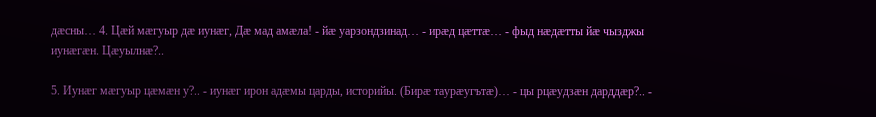дæсны… 4. Цæй мæгуыр дæ иунæг, Дæ мад амæла! - йæ уарзондзинад… - ирæд цæттæ… - фыд нæдæтты йæ чызджы иунæгæн. Цæуылнæ?..

5. Иунæг мæгуыр цæмæн у?.. - иунæг ирон адæмы царды, историйы. (Бирæ таурæугътæ)… - цы рцæудзæн дарддæр?.. -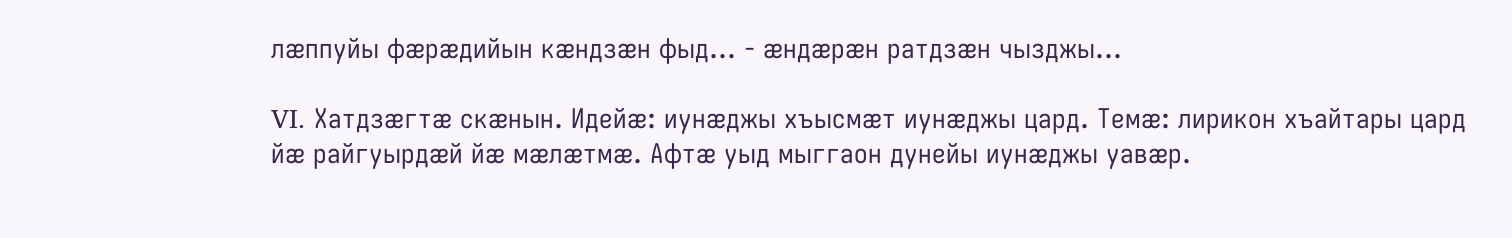лæппуйы фæрæдийын кæндзæн фыд… - æндæрæн ратдзæн чызджы…

VI. Хатдзæгтæ скæнын. Идейæ: иунæджы хъысмæт иунæджы цард. Темæ: лирикон хъайтары цард йæ райгуырдæй йæ мæлæтмæ. Афтæ уыд мыггаон дунейы иунæджы уавæр.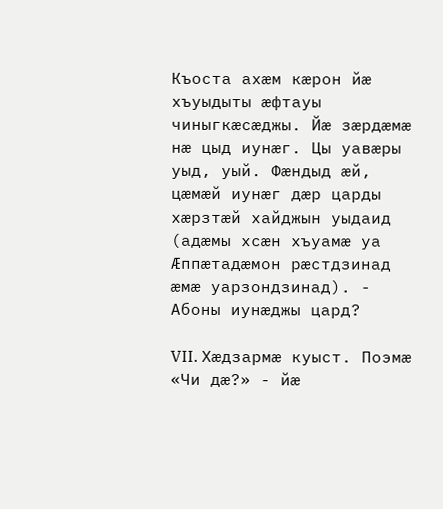Къоста ахæм кæрон йæ хъуыдыты æфтауы чиныгкæсæджы. Йæ зæрдæмæ нæ цыд иунæг. Цы уавæры уыд, уый. Фæндыд æй, цæмæй иунæг дæр царды хæрзтæй хайджын уыдаид (адæмы хсæн хъуамæ уа Æппæтадæмон рæстдзинад æмæ уарзондзинад). - Абоны иунæджы цард?

VII. Хæдзармæ куыст. Поэмæ «Чи дæ?» - йæ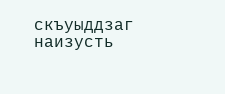скъуыддзаг наизусть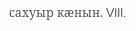сахуыр кæнын. VIII.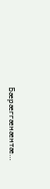Бæрæггæнæнтæ…